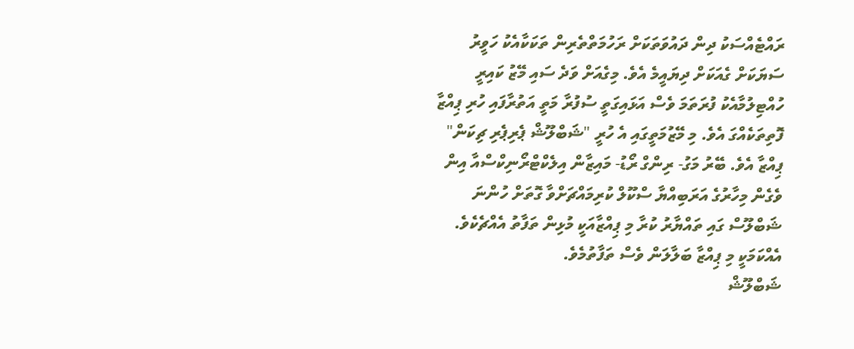ރައްޓެއްސަކު ދިން ދައުވަތަކަށް ރަހުމަތްތެރިން ތަކަކާއެކު ހަވީރު ސަޔަކަށް ގެއަކަށް ދިޔައީމެ އެވެ. މިގެއަށް ވަދެ ސައި މޭޒު ކައިރީ ހުއްޓިލުމާއެކު ފުރަތަމަ ވެސް އަޅައިގަތީ ސުފުރާ މަތީ އަތުރާފައި ހުރި ޕިއްޒާ ފޮތިތަކެއްގަ އެވެ. މި މޭޒުމަތީގައި އެ ހުރީ "ޝަބްލޫޝް ޕެރިޕެރި ޗިކަން" ޕިއްޒާ އެވެ. ބޭރު މަގު- ރިންގް ރޯޑު- މައިޒާން އިލެކްޓްރޯނިކްސްއާ އިން ވެގެން މިހާރުގެ އަރަބިއްޔާ ސްކޫލް ކުރިމައްޗަށްވާ ގޮތަށް ހުންނަ ޝަބްލޫސް ގައި ތައްޔާރު ކުރާ މި ޕިއްޒާއަކީ މުޅިން ތަފާތު އެއްޗެކެވެ. އެއްކަމަކީ މި ޕިއްޒާ ބަލާލަން ވެސް ތަފާތުމެވެ.
ޝަބްލޫޝް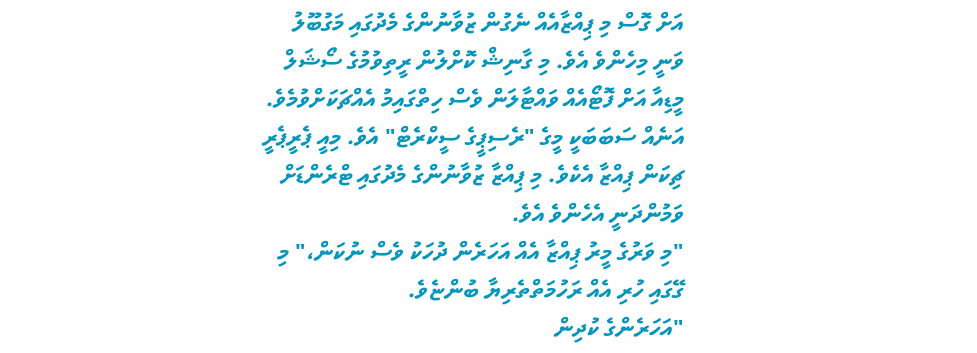އަށް ގޮސް މި ޕިއްޒާއެއް ނެގުން ޒުވާނުންގެ މެދުގައި މަގުބޫލު ވަނީ މިހެންވެ އެވެ. މި ގާނިޝް ކޮށްލުން ރީތިވުމުގެ ސޯޝަލް މީޑިއާ އަށް ފޮޓޯއެއް ވައްޓާލަން ވެސް ހިތްގައިމު އެއްޗަކަށްވުމެވެ. އަނެއް ސަބަބަކީ މީގެ "ރެސިޕީގެ ސީކްރެޓް" އެވެ. މިއީ ޕެރީޕެރީ ޗިކަން ޕިއްޒާ އެކެވެ. މި ޕިއްޒާ ޒުވާނުންގެ މެދުގައި ޓްރެންޑަށް ވަމުންދަނީ އެހެންވެ އެވެ.
"މި ވަރުގެ މީރު ޕިއްޒާ އެއް އަހަރެން ދުހަކު ވެސް ނުކަން،" މި ގޭގައި ހުރި އެއް ރަހުމަތްތެރިޔާ ބުންޏެވެ.
"އަހަރެންގެ ކުދިން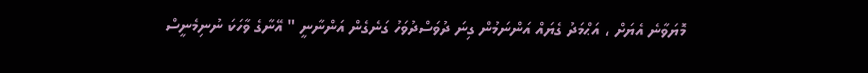މޮޔަވާނެ އެޔަށް ، އަޙްމަދު ގެޔައް އަންނަމުން ގިނަ ދުވަސްދުވަހު ގަނެގެން އަންނާނީ " އޭނާގެ ވާހަކަ ނުނިމެނީސް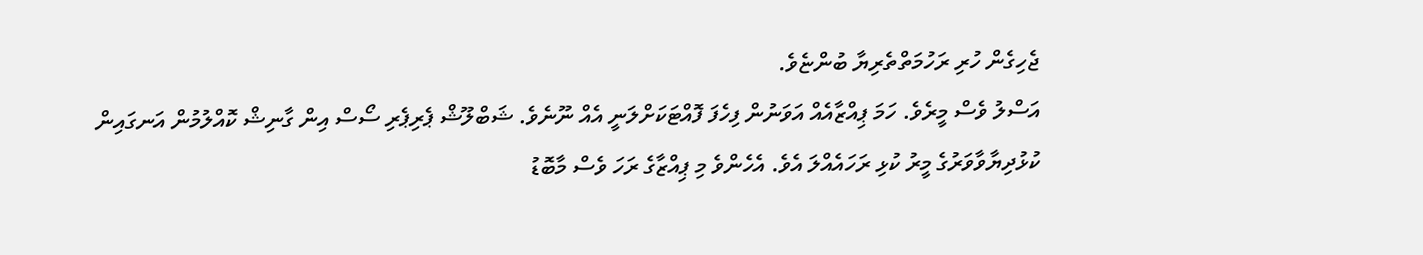ޖެހިގެން ހުރި ރަހުމަތްތެރިޔާ ބުންޏެވެ.
އަސްލު ވެސް މީރެވެ. ހަމަ ޕިއްޒާއެއް އަވަނުން ފިހެފަ ފޮއްޓަކަށްލަނީ އެއް ނޫނެވެ. ޝަބްލޫޝް ޕެރިޕެރި ސޯސް އިން ގާނިޝް ކޮއްލުމުން އަނގައިން ކުޅުދިޔާވާވަރުގެ މީރު ކުޅި ރަހައެއްލަ އެވެ. އެހެންވެ މި ޕިއްޒާގެ ރަހަ ވެސް މާބޮޑު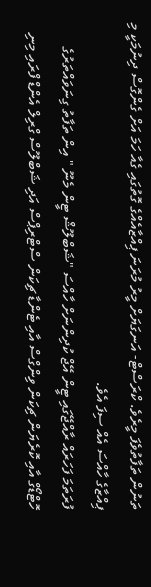ތަނުން ތަފާތުވެފަ މީރެވެ. ކްރަސްޓް- އަނގަޔަށް މީރު މުރަނަ ޕިއްޒާއެއްގެ ގޮތުގައި ގެއާ ހަމަ އަށް ގެންގޮސް ދިނުމަކީ މި ޕިއްޒާގެ ހާއްސަ އެއް ސިފަ އެވެ.
ފުރަތަމަ ފަހަރައް ރާއްޖޭގައި ޓީން އޭޖް ކުދިންނަށް ހާއްސަ "ޝަބްލޫޝް ޓީން މެނޫ " އިން ތަފާތު ގިނަވައްތަރުގެ ހޮޓްޑޯގް އާއި ކޮރެޔަން ޗިކަން ވިންގްސް އާއި ޓެންޑާ ޗިކަން ސްޓްރިޕްސް އަދި ޝަބްލޫސް ގްރިލް އެންޑް ފްރައި މިނި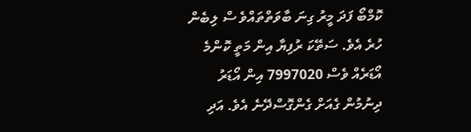ކޮމްބޯ ފަދަ މީރު ގިނަ ބާވަތްތައްވެ ސް ލިބެން ހުރެ އެވެ. ސަތޭކަ ރުފިޔާ އިން މަތީ ކޮންމެ އޯޑަރެއް ވެސް 7997020 އިން އޯޑަރު ދިނުމުން ގެއަށް ގެންގޮސްދޭނެ އެވެ. އަދި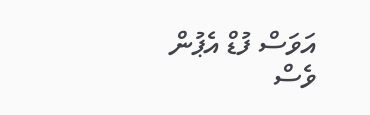އަވަސް ފުޑް އެޕުން ވެސް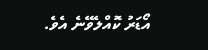އޯޑަރު ކޮއްލެވޭނެ އެވެ.